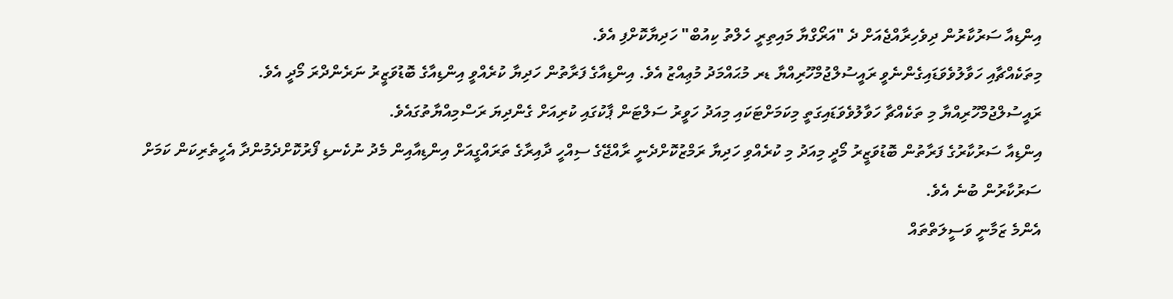އިންޑިއާ ސަރުކާރުން ދިވެހިރާއްޖެއަށް ދެ "އަރޯގްޔާ މައިތިރީ ހެލްތު ކިއުބް" ހަދިޔާކޮށްފި އެވެ.
މިތަކެއްޗާއި ހަވާލުވެވަޑައިގެންނެވީ ރައީސުލްޖުމްހޫރިއްޔާ ޑރ މުޙައްމަދު މުޢިއްޒު އެވެ. އިންޑިއާގެ ފަރާތުން ހަދިޔާ ކުރެއްވީ އިންޑިއާގެ ބޮޑުވަޒީރު ނަރެންދްރަ މޯދީ އެވެ.
ރައީސުލްޖުމްހޫރިއްޔާ މި ތަކެއްޗާ ހަވާލުވެވަޑައިގަތީ މިކަމަށްޓަކައި މިއަދު ހަވީރު ސަލްޓަން ޕާކުގައި ކުރިއަށް ގެންދިޔަ ރަސްމިއްޔާތުގައެވެ.
އިންޑިއާ ސަރުކާރުގެ ފަރާތުން ބޮޑުވަޒީރު މޯދީ މިއަދު މި ކުރެއްވި ހަދިޔާ ރަމްޒުކޮށްދެނީ ރާއްޖޭގެ ސިއްހީ ދާއިރާގެ ތަރައްގީއަށް އިންޑިއާއިން މެދު ނުކެނޑި ފޯރުކޮށްދެމުންދާ އެހީތެރިކަން ކަމަށް ސަރުކާރުން ބުނެ އެވެ.
އެންމެ ޒަމާނީ ވަސީލަތްތައް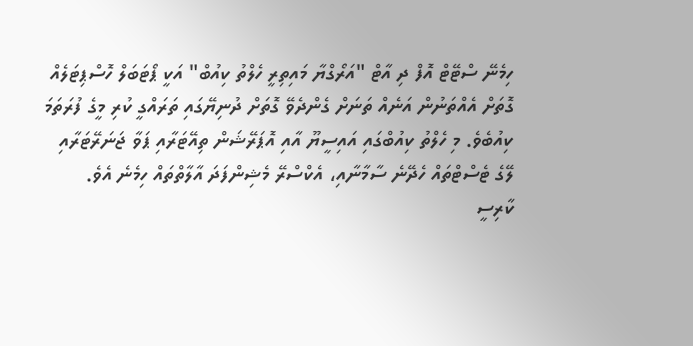ހިމެނޭ ސްޓޭޓް އޮފް ދި އާޓް "އަރޯގްޔާ މައިތިރީ ހެލްތު ކިއުބް" އަކީ ޕޯޓަބަލް ހޮސްޕިޓަލެއް ގޮތަށް އެއްތަނުން އަނެއް ތަނަށް ގެންދެވޭ ގޮތަށް ދުނިޔޭގައި ތަރައްގީ ކުރި މީގެ ފުރަތަމަ ކިއުބެވެ. މި ހެލްތު ކިއުބްގައި އައިސީޔޫ އާއި އޮޕަރޭޝަން ތިއޭޓަރާއި ޕަވާ ޖަނަރޭޓަރާއި ލޭގެ ޓެސްޓްތައް ހެދޭނެ ސާމާނާއި، އެކްސްރޭ މެޝިންފަދަ އާލާތްތައް ހިމެނެ އެވެ.
ކާރިސީ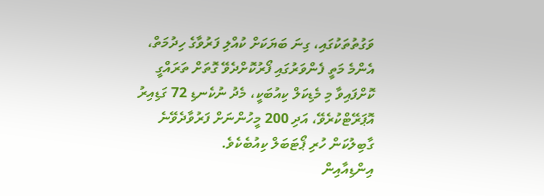ވަގުތުތަކުގައި، ގިނަ ބަޔަކަށް ކުއްލި ފަރުވާގެ ހިދުމަތް، އެންމެ މަތީ ފެންވަރުގައި ފޯރުކޮށްދެވޭ ގޮތަށް ތަރައްގީ ކޮށްފައިވާ މި މެޑިކަލް ކިއުބަކީ، މެދު ނުކެނޑި 72 ގަޑިއިރު އޮޕަރޭޓްކުރެވޭ، އަދި 200 މީހުންނަށް ފަރުވާދެވޭނެ ގާބިލުކަން ހުރި ޕޯޓަބަލް ކިއުބެކެވެ.
އިންޑިއާއިން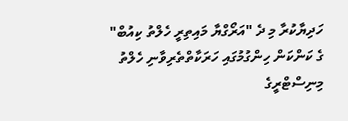ހަދިޔާކުރާ މި ދެ "އަރޯގްޔާ މައިތިރީ ހެލްތު ކިއުބް" ގެ ކަންކަން ހިންގުމުގައި ހަރަކާތްތެރިވާނި ހެލްތު މިނިސްޓްރީގެ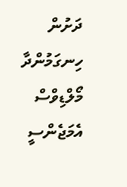ދަށުން ހިނގަމުންދާ މޯލްޑިވްސް އެމަޖެންސީ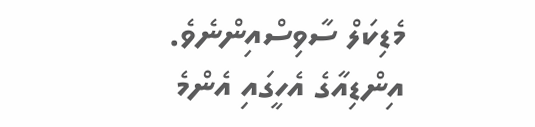މެޑިކަލް ސާވިސްއިންނެވެ.
އިންޑިއާގެ އެހީގައި އެންމެ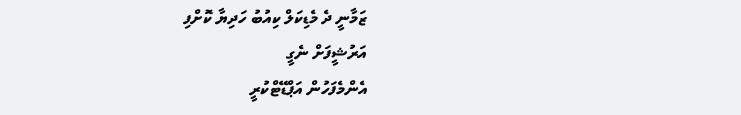ޒަމާނީ ދެ މެޑިކަލް ކިއުބު ހަދިޔާ ކޮށްފި
އަރުޝީފަށް ނެގީ
އެންމެފަހުން އަޕްޑޭޓްކުރީ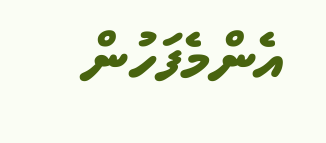އެންމެފަހުން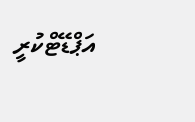އަޕްޑޭޓްކުރީ